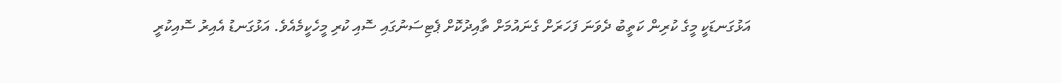އަޅުގަނޑަކީ މީގެ ކުރިން ކަތީބު ދެވަނަ ފަހަރަށް ގެނައުމަށް ތާއިދުކޮށް ޕެޓިސަނުގައި ސޮއި ކުރި މީހެކީމެއެވެ. އަޅުގަނޑު އެއިރު ސޮއިކުރީ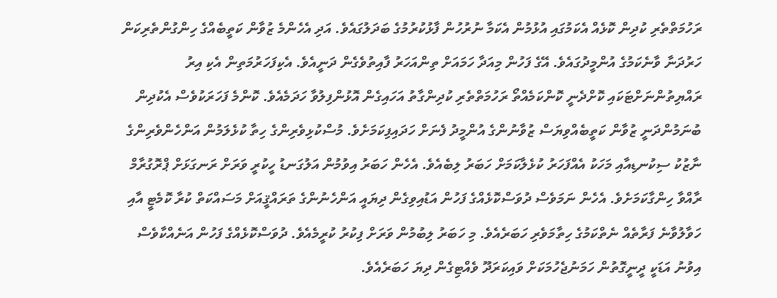ރަހުމަތްތެރި ކުދިން ކޮޅެއް އެކަމުގައި އުޅުމުން އެކަމާ ނުރުހުން ފާޅުކުރުމުގެ ބަދަލުގައެވެ. އަދި އެހެންމެ ޒުވާން ކަތީބެއްގެ ހިންގުންތެރިކަން ހަރުދަނާ ވާނެކަމުގެ އުންމީދުގައެވެ. އޭގެ ފަހުން މިއަދާ ހަމައަށް ތިންއަހަރު ފާއިތުވެގެން ދަނީއެވެ. އެކިފަހަރުމަތިން އެކި އިރު ރައްޔިތުންނަށްޓަކައި ކޮށްދެނީ ކޮންކަމެއްތޯ ރަހުމަތްތެރި ކުދިންގާތު އަހައިގެން އޮޅުންފިލުވާ ހަދަމެއެވެ. ކޮންމެ ފަހަރަކުވެސް އެކުދިން ބުނަމުންދަނީ ޒުވާން ކަތީބެއްވިޔަސް ޒުވާނުންގެ އުންމީދު ފެނަށް ހަދައިފިކަމަށެވެ. މުސްކުޅިވެރިންގެ ހިތާ ކުޅެލަމުން އަންހެންވެރިންގެ ނާޒުކު ސިކުނޑިއާއި މަހަކު އެއްފަހަރު ކުޅެލާކަމަށް ހަބަރު ލިބެއެވެ. އެހެން ހަބަރު އިވުމުން އަލުގަނޑު ހީކުރީ ވަރަށް ރަނގަޅަށް ޕްރޮގުރާމް ރާއްވާ ހިންގާކަމަށެވެ. އެހެން ނަމަވެސް ދުވަސްކޮޅެއްގެ ފަހުން އަޑުއިވިގެން ދިޔައީ އަންހެނުންގެ ތަރައްޤީއަށް މަސައްކަތް ކުރާ ކޮމެޓީ އާއި ހަވާލުވާނެ ފަރާތެއް ނެތްކަމުގެ ހިތާމަވެރި ހަބަރެއެވެ. މި ހަބަރު ލިބުމުން ވަރަށް ފިކުރު ކުރީމެއެވެ. ދުވަސްކޮޅެއްގެ ފަހުން އަނެއްކާވެސް އިވުނު އަޑަކީ ދީނީގޮތުން ހަމަނުޖެހުމަކަށް ވައިކަރަދޫ ވެއްޓިގެން ދިޔަ ހަބަރެއެވެ.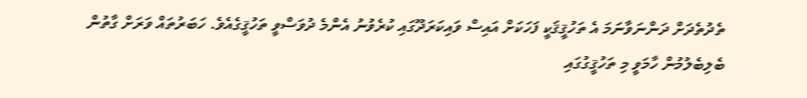ތެދުތެދަށް ދަންނަވާނަމަ އެ ތަހުޤީޤަކީ ފަހަކަށް އައިސް ވައިކަރަދޫގައި ކުރެވުނު އެންމެ ދުވަސްވީ ތަހުޤީގެއެވެ. ހަބަރުތައް ވަރަށް ގާތުން ބެލިބެލުމުން ހާމަވީ މި ތަހުޤީގުގައި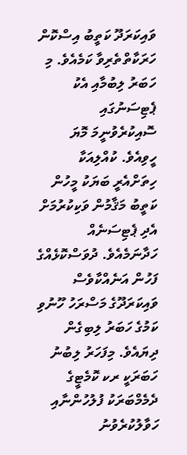ވައިކަރަދޫ ކަތީބު އިސްކޮން ހަރަކާތްތެރިވާ ކަމެއެވެ. މި ހަބަރު ލިބުމާއި އެކު ޕެޓިސަނުގައި ސޮއިކުރެވުނީމަ މޮޔަ ހީވިއެވެ. ކުއްލިއަކާ ހިތަށްއެރީ ބަޔަކު މީހުން ކަތީބު މަޤާމުން ވަކިކުރުމަށް އެދި ޕެޓިސަނެއް ހަދާނަމެއެވެ. ދުވަސްކޮޅެއްގެ ފަހުން އަނެއްކާވެސް ވައިކަރަދޫގެ މަސްރަހު ހޫނުވި ކަމުގެ ހަބަރު ލިބިގެން ދިޔައެވެ. މިފަހަރު ލިބުނު ހަބަރަކީ ރކ ކޮމެޓީގެ ދެމެމްބަރަކު ފުލުހުންނާއި ހަވާލުކުރެވުނު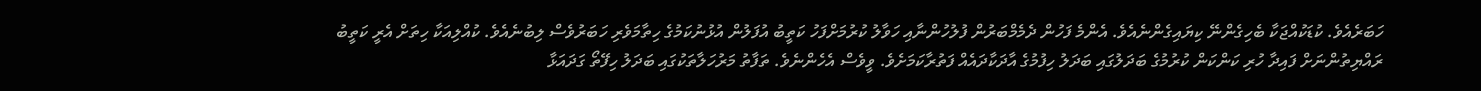ހަބަރެއެވެ. ކުޑަކުއްޖަކާ ބެހިގެންނޭ ކިޔައިގެންނެއެވެ. އެންމެ ފަހުން ދެމެމްބަރުން ފުލުހުންނާއި ހަވާލު ކުރުމަށްފަހު ކަތީބު އުފަލުން އުޅުނުކަމުގެ ހިތާމަވެރި ހަބަރުވެސް ލިބުނެއެވެ. ކުއްލިއަކާ ހިތަށް އެރީ ކަތީބު ރައްޔިތުންނަށް ފައިދާ ހުރި ކަންކަން ކުރުމުގެ ބަދަލުގައި ބަދަލު ހިފުމުގެ އާދަކާދައެއް ފަތުރާކަމަށެވެ. ވީވެސް އެހެންނެވެ. ތަފާތު މަރުހަލާތަކުގައި ބަދަލު ހިފޭތޯ ގަދައަޅާ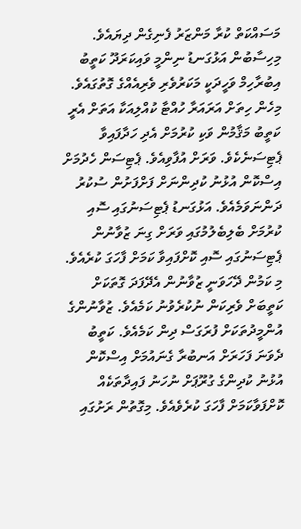މަސައްކަތް ކުރާ މަންޒަރު ފެނިގެން ދިޔައެވެ. މިހިސާބުން އަޅުގަނޑު ނިންމީ ވައިކަރަދޫ ކަތީބު އިބުރާހިމް ވަހީދަކީ މަކަރުވެރި ވެރިއެއްގެ ގޮތުގައެވެ. މިހެން ހިތަށް އަރައަރާ ހުއްޓާ ކުއްލިއަކާ އަތަށް އެރީ ކަތީބު މަޤާމުން ވަކި ކުރުމަށް އެދި ހަދާފައިވާ ޕެޓިސަނެކެވެ. ވަރަށް އުފާވިއެވެ. ޕެޓިސަން ހެދުމަށް އިސްކޮން އުޅުނު ކުދިންނަށް ފަށްފަށުން ސުކުރު ދަންނަވަމެއެވެ. އަޅުގަނޑު ޕެޓިސަނުގައި ސޮއި ކުރުމަށް ބެލިބެލުމުގައި ވަރަށް ގިނަ ޒުވާނުން ޕެޓިސަނުގައި ސޮއި ކޮށްފައިވާ ކަމަށް ފާހަގަ ކުރެއެވެ. މި ކަމުން ދޭހަވަނީ ޒުވާނުން އެދޭފަދަ ގޮތަކަށް ކަތީބަށް ވެރިކަން ނުކުރެވުނު ކަމެއެވެ. ޒުވާނުންގެ އުންމީދުތަކަށް ފުރަގަސް ދިން ކަމެއެވެ. ކަތީބު ދެވަނަ ފަހަރަށް އަނބުރާ ގެނައުމަށް އިސްކޮން އުޅުނު ކުދިންގެ ގުރޫޕަށް ނުހަނު ފައިދާތަކެއް ކޮށްފަވާކަމަށް ފާހަގަ ކުރެވެއެވެ. މިގޮތުން ރަށުގައި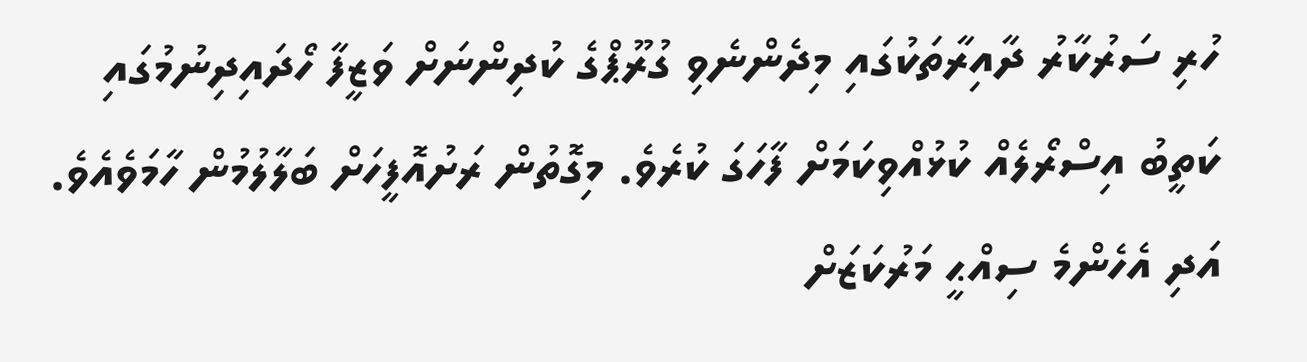ހުރި ސަރުކާރު ދާއިރާތަކުގައި މިދެންނެވި ގުރޫޕްގެ ކުދިންނަށް ވަޒީފާ ހޯދައިދިނުމުގައި ކަތީބު އިސްރޯލެއް ކުޅުއްވިކަމަށް ފާހަގަ ކުރެވެ. މިގޮތުން ރަށުއޮފީހަށް ބަލާލުމުން ހާމަވެއެވެ. އަދި އެހެންމެ ސިއްޙީ މަރުކަޒަށް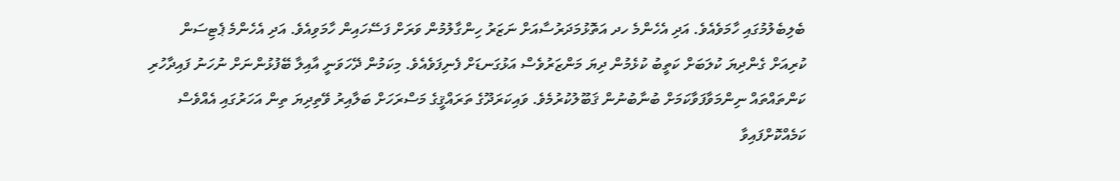ބެލިބެލުމުގައި ހާމަވެއެވެ. އަދި އެހެންމެ ހދ އަތޮޅުމަދަރުސާއަށް ނަޒަރު ހިންގާލުމުން ވަރަށް ފަސޭހައިން ހާމަވިއެވެ. އަދި އެހެންމެ ޕެޓިސަން ކުރިއަށް ގެންދިޔަ ކުލަބަށް ކަތީބު ކުޅެމުން ދިޔަ މަންޒަރުވެސް އަޅުގަނޑަށް ފެނިފަވެއެވެ. މިކަމުން ދޭހަވަނީ އާއިލާ ބޭފުޅުންނަށް ނުހަނު ފައިދާހުރި ކަންތައްތައް ނިންމަވާފަވާކަމަށް ބުނާބުނުން ޤަބޫލުކުރުމެވެ. ވައިކަރަދޫގެ ތަރައްޤީގެ މަސްރަހަށް ބަލާއިރު ވޭތިދިޔަ ތިން އަހަރުގައި އެއްވެސް ކަމެއްކޮށްފައިވާ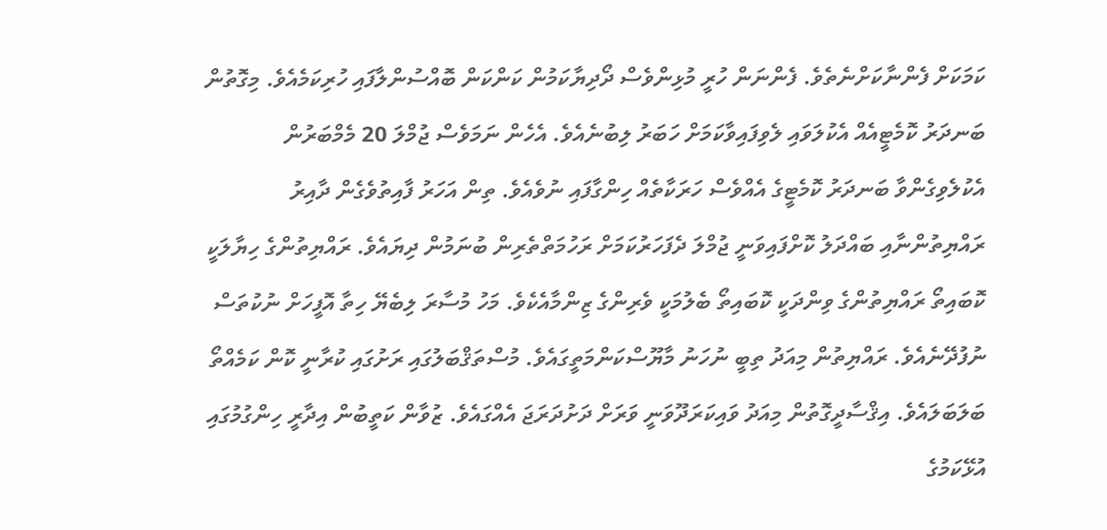ކަމަކަށް ފެންނާކަށްނެތެވެ. ފެންނަން ހުރީ މުޅިންވެސް ދޯދިޔާކަމުން ކަންކަން ބޮއްސުންލާފައި ހުރިކަމެއެވެ. މިގޮތުން ބަނދަރު ކޮމެޓީއެއް އެކުލަވައި ލެވިފައިވާކަމަށް ހަބަރު ލިބުނެއެވެ. އެހެން ނަމަވެސް ޖުމްލަ 20 މެމްބަރުން އެކުލެވިގެންވާ ބަނދަރު ކޮމެޓީގެ އެއްވެސް ހަރަކާތެއް ހިންގާފައި ނުވެއެވެ. ތިން އަހަރު ފާއިތުވެގެން ދާއިރު ރައްޔިތުންނާއި ބައްދަލު ކޮށްފައިވަނީ ޖުމްލަ ދެފަހަރުކަމަށް ރަހުމަތްތެރިން ބުނަމުން ދިޔައެވެ. ރައްޔިތުންގެ ހިޔާލަކީ ކޮބައިތޯ ރައްޔިތުންގެ ވިންދަކީ ކޮބައިތޯ ބެލުމަކީ ވެރިންގެ ޒިންމާއެކެވެ. މަހު މުސާރަ ލިބެޔޭ ހިތާ އޮފީހަށް ނުކުތަސް ނުފުދޭނެއެވެ. ރައްޔިތުން މިއަދު ތިބީ ނުހަނު މާޔޫސްކަންމަތީގައެވެ. މުސްތަޤްބަލުގައި ރަށުގައި ކުރާނީ ކޮން ކަމެއްތޯ ބަލަބަލައެވެ. އިޤްސާދީގޮތުން މިއަދު ވައިކަރަދޫވަނީ ވަރަށް ދަށުދަރަޖަ އެއްގައެވެ. ޒުވާން ކަތީބުން އިދާރީ ހިންގުމުގައި އުޅޭކަމުގެ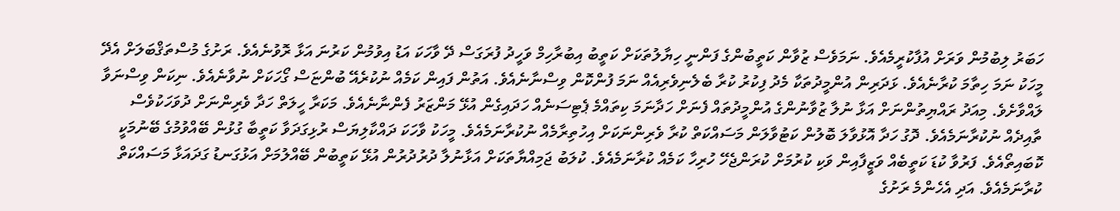ހަބަރު ލިބުމުން ވަރަށް އުފާކުރީމެއެވެ. ނަމަވެސް ޒުވާން ކަތީބުންގެ ފަންނީ ހިޔާލުތަކަށް ކަތީބު އިބުރާހިމް ވަހީދު ފުރަގަސް ދޭ ވާހަކަ އަޑު އިވުމުން ކަރުނަ އަޅާ ރޮވުނެއެވެ. ރަށުގެ މުސްތަޤްބަލަށް އެދޭ މީހަކު ނަމަ ހިތާމަ ކުރާނެއެވެ. ޅަދަރިން އުންމީދުތަކާ މެދު ފިކުރު ކުރާ ބެލެނިވެރިއެއް ނަމަ ފުންކޮން ވިސްނާނެއެވެ. އަތުން ފައިން ކަމެއް ނުކުރެއޭ ބުންޏަސް ގޯހަކަށް ނުވާނެއެވެ. ނިކަން ވިސްނަވާ ލައްވާށެވެ. މިއަދު ރައްޔިތުންނަށް އަޅާ ނުލާ ޒުވާނުންގެ އުންމީދުތައް ފެނަށް ހަދާނަމަ ކިތައްމެ ޕެޓިސަނެއް ހަދައިގެން އުޅޭ މަންޒަރު ފެންނާނެއެވެ. މަކަރާ ހީލަތް ހަދާ ވެރިންނަށް ދުވަހަކުވެސް ތާއިދެއް ނުކުރާނަމެއެވެ. ދޮގު ހަދާ އޮޅުވާލަ ބޮލުން ކަޓުވާލަން މަސައްކަތް ކުރާ ވެރިންނަކަށް އިހުތިރާމެއް ނުކުރާނަމެއެވެ. މީހަކު ވާހަކަ ދައްކާލިޔަސް ރުޅިގަދަވާ ކަތީބާ ގުޅުން ބޭއްވުމުގެ ބޭނުމަކީ ކޮބައިތޯއެވެ. ފަރުވާ ކުޑަ ކަތީބެއް ވަޒީފާއިން ވަކި ކުރުމަށް ކުރަންޖެހޭ ހުރިހާ ކަމެއް ކުރާނަމެއެވެ. ކުލަބު ޖަމިއްޔާތަކަށް އަޅާނުލާ ދުރުދުރުން އުޅޭ ކަތީބުން ބޭއްލުމަށް އަޅުގަނޑު ގަދައަޅާ މަސައްކަތް ކުރާނަމެއެވެ. އަދި އެހެންމެ ރަށުގެ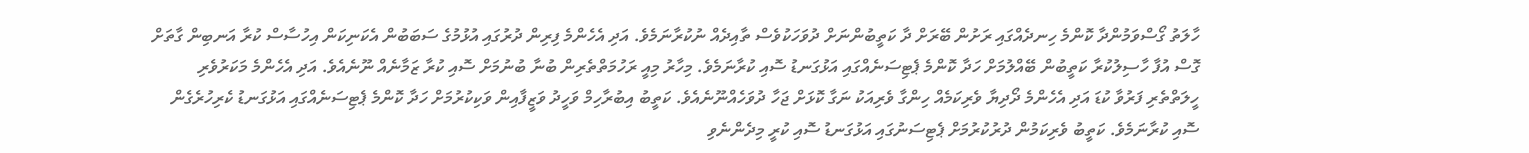ހާލަތު ގޯސްވަމުންދާ ކޮންމެ ހިނދެއްގައި ރަށުން ބޭރަށް ދާ ކަތީބުންނަށް ދުވަހަކުވެސް ތާއިދެއް ނުކުރާނަމެވެ. އަދި އެހެންމެ ފިރިން ދުރުގައި އުޅުމުގެ ސަބަބުން އެކަނިކަން އިހުސާސް ކުރާ އަނބިން ގާތަށް ގޮސް އުފާ ހާސިލުކުރާ ކަތީބުން ބޭއްލުމަށް ހަދާ ކޮންމެ ޕެޓިސަނެއްގައި އަޅުގަނޑު ސޮއި ކުރާނަމެވެ. މިހާރު މިއީ ރަހުމަތްތެރިން ބުނާ ބުނުމަށް ސޮއި ކުރާ ޒަމާނެއް ނޫނެއެވެ. އަދި އެހެންމެ މަކަރުވެރި ހީލަތްތެރި ފަރުވާ ކުޑަ އަދި އެހެންމެ ދޯދިޔާ ވެރިކަމެއް ހިންގާ ވެރިއަކު ނަގާ ކޮޅަށް ޖަހާ ދުވަހެއްނޫނެއެވެ. ކަތީބު އިބުރާހިމް ވަހީދު ވަޒީފާއިން ވަކިކުރުމަށް ހަދާ ކޮންމެ ޕެޓިސަނެއްގައި އަޅުގަނޑު ކެރިހުރެގެން ސޮއި ކުރާނަމެވެ. ކަތީބު ވެރިކަމުން ދުރުކުރުމަށް ޕެޓިސަނުގައި އަޅުގަނޑު ސޮއި ކުރީ މިދެންނެވި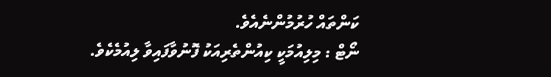ކަންތައް ހުރުމުންނެއެވެ.
ނޯޓް : މިލިއުމަކީ ކިއުންތެރިއަކު ފޮނުވާފައިވާ ލިއުމެކެވެ.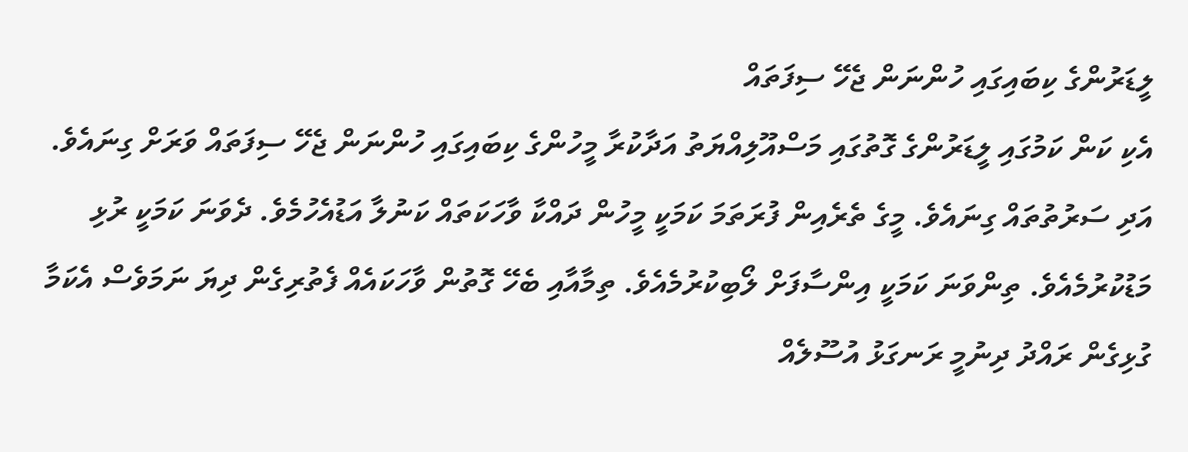ލީޑަރުންގެ ކިބައިގައި ހުންނަން ޖެހޭ ސިފަތައް
އެކި ކަން ކަމުގައި ލީޑަރުންގެ ގޮތުގައި މަސްއޫލިއްޔަތު އަދާކުރާ މީހުންގެ ކިބައިގައި ހުންނަން ޖެހޭ ސިފަތައް ވަރަށް ގިނައެވެ. އަދި ސަރުތުތައް ގިނައެވެ. މީގެ ތެރެއިން ފުރަތަމަ ކަމަކީ މީހުން ދައްކާ ވާހަކަތައް ކަނުލާ އަޑުއެހުމެވެ. ދެވަނަ ކަމަކީ ރުޅި މަޑުކުރުމެއެވެ. ތިންވަނަ ކަމަކީ އިންސާފަށް ލޯބިކުރުމެއެވެ. ތިމާއާއި ބެހޭ ގޮތުން ވާހަކައެއް ފެތުރިގެން ދިޔަ ނަމަވެސް އެކަމާ ގުޅިގެން ރައްދު ދިނުމީ ރަނގަޅު އުސޫލެއް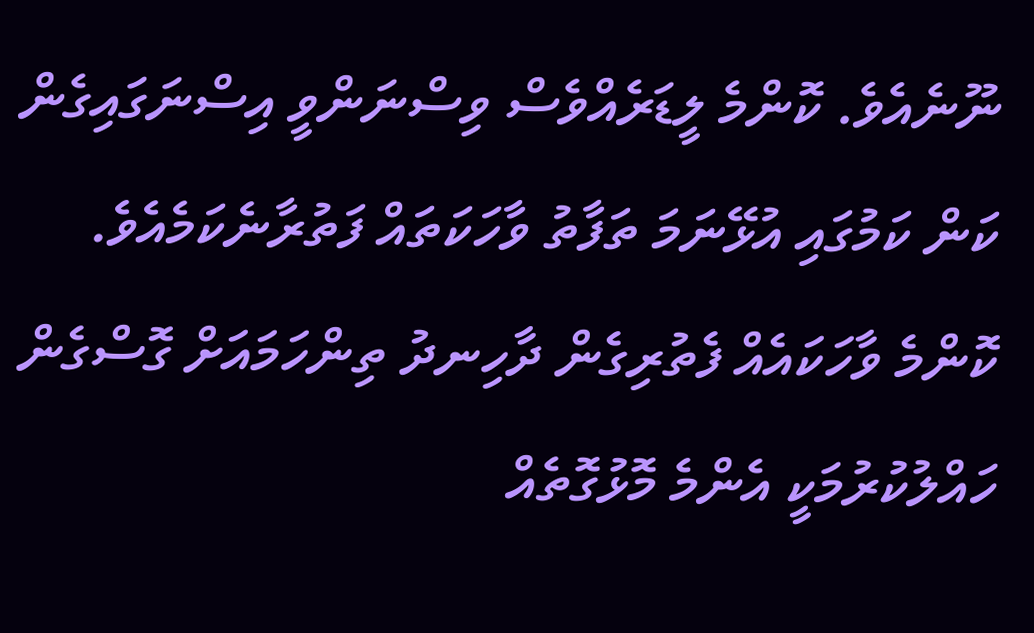ނޫނެއެވެ. ކޮންމެ ލީޑަރެއްވެސް ވިސްނަންވީ އިސްނަގައިގެން ކަން ކަމުގައި އުޅޭނަމަ ތަފާތު ވާހަކަތައް ފަތުރާނެކަމެއެވެ. ކޮންމެ ވާހަކައެއް ފެތުރިގެން ދާހިނދު ތިންހަމައަށް ގޮސްގެން ހައްލުކުރުމަކީ އެންމެ މޮޅުގޮތެއް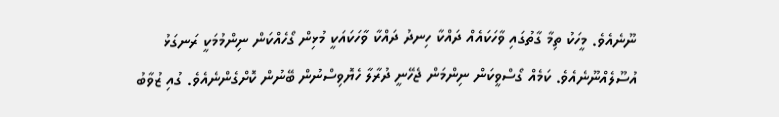ނޫނެއެވެ. މީހަކު ތިމާ ގާތުގައި ވާހަކައެއް ދައްކާ ހިނދު ދައްކާ ވާހަކައަކީ މުޅިން ގޯހެއްކަން ނިންމުމަކީ ރަނގަޅު އުސޫލެއްނޫނެއެވެ. ކަމެއް ގޯސްވީކަން ނިންމަން ޖެހޭނީ ދުރާލާ ހެޔޮވިސްނުން ބޭނުން ކޮށްގެންނެއެވެ. ގުއި ޒުވާބު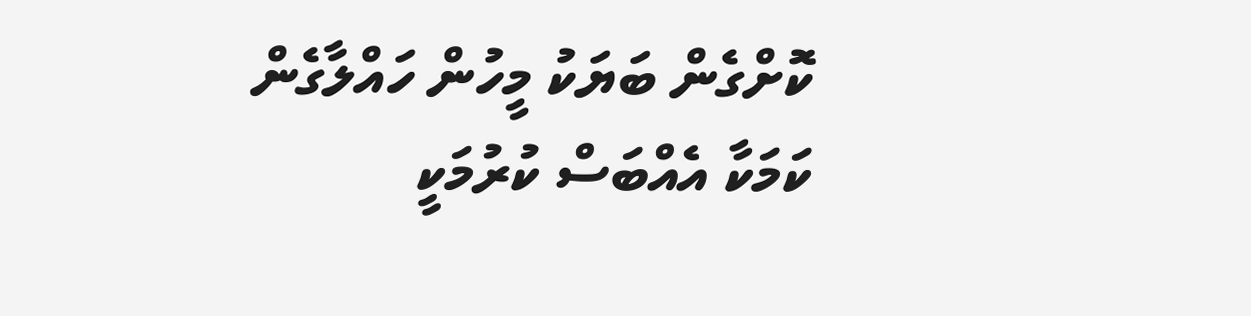ކޮށްގެން ބަޔަކު މީހުން ހައްލާގެން ކަމަކާ އެއްބަސް ކުރުމަކީ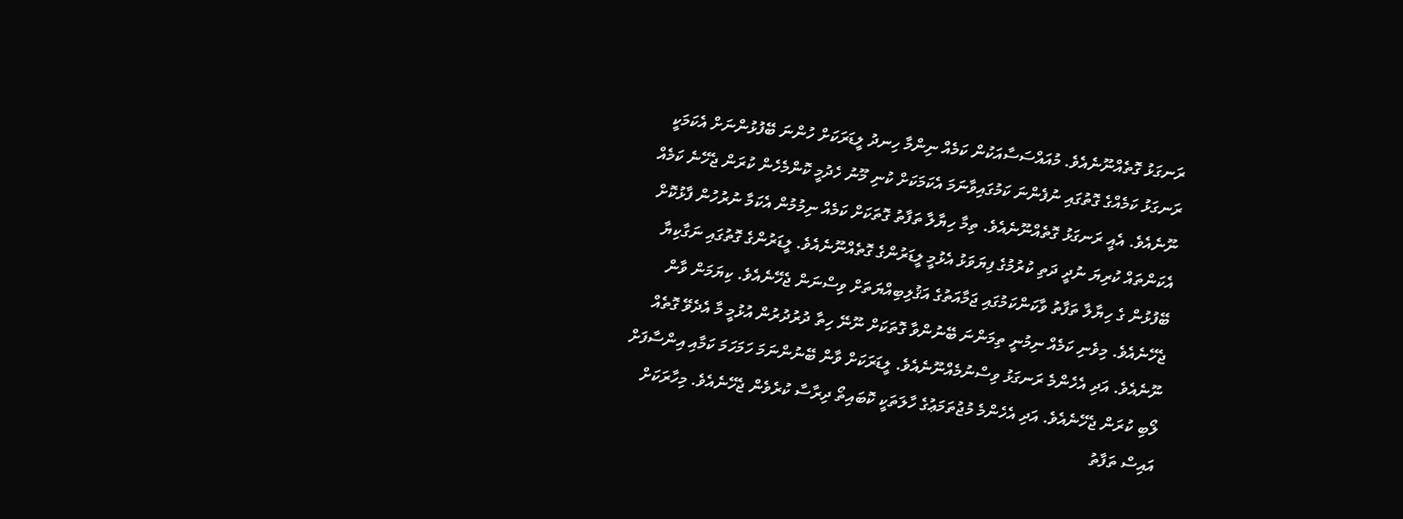ރަނގަޅު ގޮތެއްނޫނެއެވެ. މުއައްސަސާއަކުން ކަމެއް ނިންމާ ހިނދު ލީޑަރަކަށް ހުންނަ ބޭފުޅުންނަށް އެކަމަކީ ރަނގަޅު ކަމެއްގެ ގޮތުގައި ނުފެންނަ ކަމުގައިވާނަމަ އެކަމަކަށް ކުނި މޫނު ހެދުމީ ކޮންމެހެން ކުރަން ޖެހޭނެ ކަމެއް ނޫނެއެވެ. އެއީ ރަނގަޅު ގޮތެއްނޫނެއެވެ. ތިމާ ހިޔާލާ ތަފާތު ގޮތަކަށް ކަމެއް ނިމުމުން އެކަމާ ނުރުހުން ފާޅުކޮށް އެކަންތައް ކުރިޔަ ނުދީ ދަތި ކުރުމުގެ ފިޔަވަޅު އެޅުމީ ލީޑަރުންގެ ގޮތެއްނޫނެއެވެ. ލީޑަރުންގެ ގޮތުގައި ނަގާކިޔާ ބޭފުޅުން ގެ ހިޔާލާ ތަފާތު ވާކަންކަމުގައި ޖަމާއަތުގެ އަޤުލިބިއްޔަތަށް ވިސްނަން ޖެހޭނެއެވެ. ކިޔަމަން ވާން ޖެހޭނެއެވެ. މިވެނި ކަމެއް ނިމުނީ ތިމަންނަ ބޭނުންވާ ގޮތަކަށް ނޫނޭ ހިތާ ދުރުދުރުން އުޅުމީ މާ އެދެވޭ ގޮތެއް ނޫނެއެވެ. އަދި އެހެންމެ ރަނގަޅު ވިސްނުމެއްނޫނެއެވެ. ލީޑަރަކަށް ވާން ބޭނުންނަމަ ހަމަހަމަ ކަމާއި އިންސާފަށް ލޯބި ކުރަން ޖެހޭނެއެވެ. އަދި އެހެންމެ މުޖުތަމަޢުގެ ހާލަތަކީ ކޮބައިތޯ ދިރާސާ ކުރެވެން ޖެހޭނެއެވެ. މިހާރަކަށް އައިސް ތަފާތު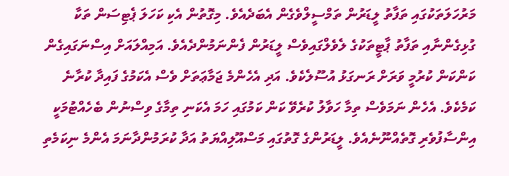މަރުހަލަތަކުގައި ތަފާތު ލީޑަރުން ތަމްސީލްވެގެން އެބަދެއެވެ. މިގޮތުން އެކި ކަހަލަ ޕެޓިސަން ތަކާ ގުޅިގެންނާއި ތަފާތު ޕާޓީތަކުގެ ލެވެލްގައިވެސް ލީޑަރުން ފެންނަމުންދެއެވެ. އަމިއްލައަށް އިސްނަގައިގެން ކަންކަން ކުރުމީ ވަރަށް ރަނގަޅު އުސޫލެކެވެ. އަދި އެހެންމެ ޖަމާޢަތަށް ވެސް އެކަމުގެ ފައިދާ ކުރާނެ ކަމެކެވެ. އެހެން ނަމަވެސް ތިމާ ހަވާލު ކުރެވޭ ކަން ކަމުގައި ހަމަ އެކަނި ތިމާގެ ވިސްނުން ބެހެއްޓުމަކީ އިންސާފުވެރި ގޮތެއްނޫނެއެވެ. ލީޑަރުންގެ ގޮތުގައި މަސްއޫލިއްޔަތު އަދާ ކުރަމުންދާނަމަ އެންމެ ނިކަމެތި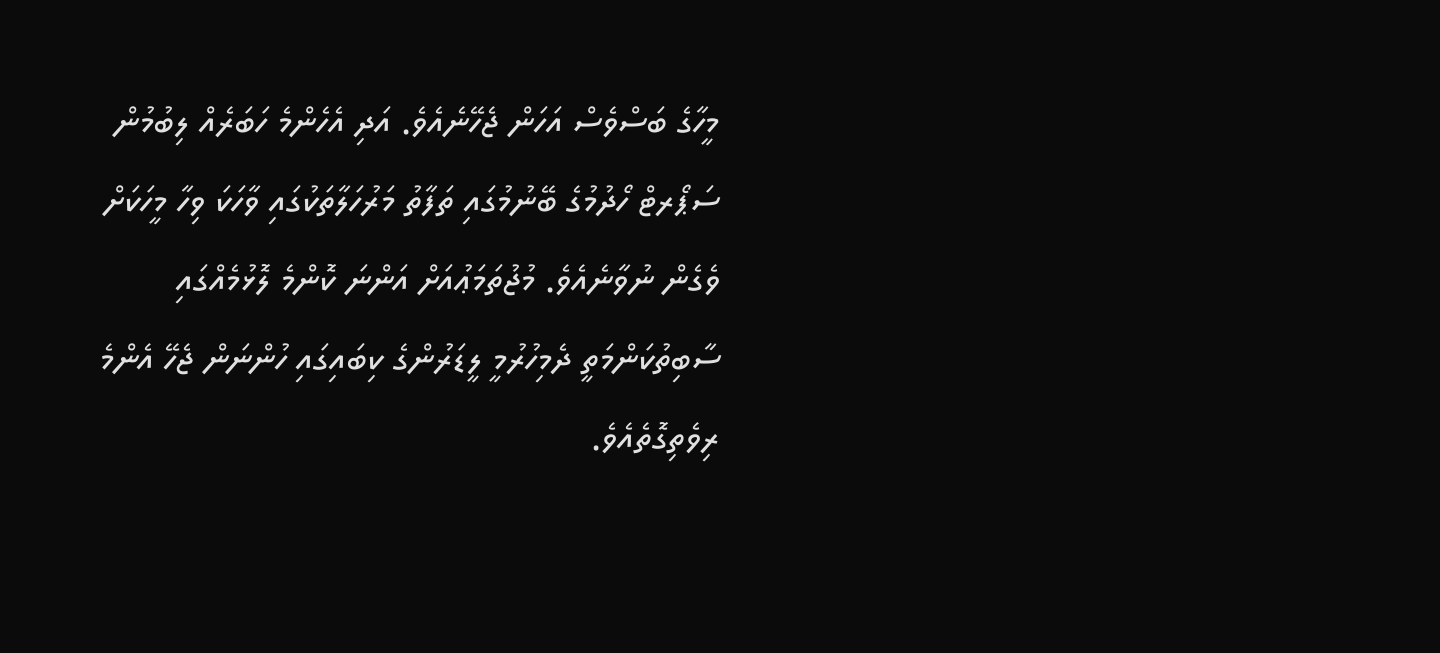މީހާގެ ބަސްވެސް އަހަން ޖެހޭނެއެވެ. އަދި އެހެންމެ ހަބަރެއް ލިބުމުން ސަޕޯރޓް ހޯދުމުގެ ބޭނުމުގައި ތަފާތު މަރުހަލާތަކުގައި ވާހަކަ ވިހާ މީހަކަށް ވެގެން ނުވާނެއެވެ. މުޖުތަމަޢުއަށް އަންނަ ކޮންމެ ލޮޅުމެއްގައި ސާބިތުކަންމަތީ ދެމިހުރުމީ ލީޑަރުންގެ ކިބައިގައި ހުންނަން ޖެހޭ އެންމެ ރިވެތިގޮތެއެވެ.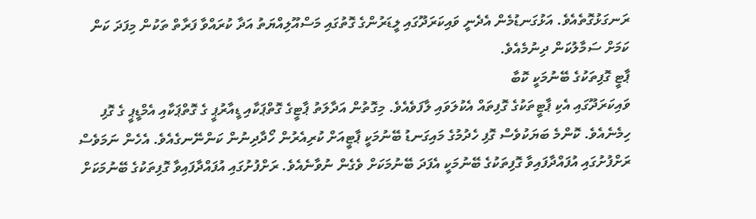ރަނގަޅުގޮތެއެވެ. އަޅުގަނޑުމެން އެދެނީ ވައިކަރަދޫގައި ލީޑަރުންގެ ގޮތުގައި މަސްއޫލިއްޔަތު އަދާ ކުރައްވާ ފަރާތް ތަކުން މިފަދަ ކަން ކަމަށް ސަމާލުކަން ދިނުމެއެވެ.
ޕާޓީ ގޮފިތަކުގެ ބޭނުމަކީ ކޮބާ
ވައިކަރަދޫގައި އެކި ޕާޓީތަކުގެ ގޮފިތައް އެކުލަވައި ލާފަވެއެވެ. މިގޮތުން އަދާލަތު ޕާޓީގެ ގޮތްޕަކާއި ޑީއާރުޕީ ގެ ގޮތްޕަކާއި އެމްޑީޕީ ގެ ގޮފި ހިމެނެއެވެ. ކޮންމެ ބަޔަކުވެސް ގޮފި ހެދުމުގެ މައިގަނޑު ބޭނުމަކީ ޕާޓީއަށް ކުރިއެރުން ހޯދާދިނުން ކަންނޭނގެއެވެ. އެހެން ނަމަވެސް ރަށްފުށުގައި އުފައްދާފައިވާ ގޮފިތަކުގެ ބޭނުމަކީ އެފަދަ ބޭނުމަކަށް ވެގެން ނުވާނެއެވެ. ރަށްފުށުގައި އުފައްދާފައިވާ ގޮފިތަކުގެ ބޭނުމަކަށް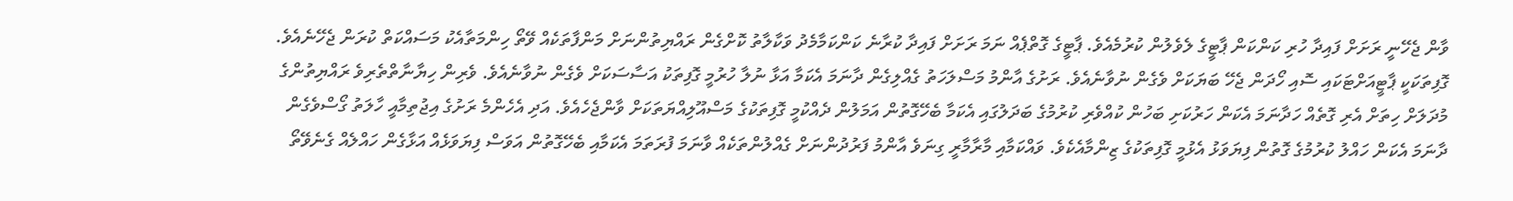ވާން ޖެހޭނީ ރަށަށް ފައިދާ ހުރި ކަންކަން ޕާޓީގެ ލެވެލުން ކުރުމެއެވެ. ޕާޓީގެ ގޮތްޕެއް ނަމަ ރަށަށް ފައިދާ ކުރާނެ ކަންކަމާމެދު ވަކާލާތު ކޮށްގެން ރައްޔިތުންނަށް މަންފާތަކެއް ވޭތޯ ހިންމަތާއެކު މަސައްކަތް ކުރަން ޖެހޭނެއެވެ. ގޮފިތަކަކީ ޕާޓީއަށްޓަކައި ސޮއި ހޯދަން ޖެހޭ ބަޔަކަށް ވެގެން ނުވާނެއެވެ. ރަށުގެ އާންމު މަސްލަހަތު ގެއްލިގެން ދާނަމަ އެކަމާ އަޅާ ނުލާ ހުރުމީ ގޮފިތަކު އަސާސަކަށް ވެގެން ނުވާނެއެވެ. ވެރިން ހިޔާނާތްތެރިވެ ރައްޔިތުންގެ މުދަލަށް ހިތަށް އެރި ގޮތެއް ހަދާނަމަ އެކަން ހަރުކަށި ބަހުން ކުއްވެރި ކުރުމުގެ ބަދަލުގައި އެކަމާ ބެހޭގޮތުން އަމަލުން ދެއްކުމީ ގޮފިތަކުގެ މަސްއޫލިއްޔަތަކަށް ވާންޖެހެއެވެ. އަދި އެހެންމެ ރަށުގެ އިޖުތިމާއީ ހާލަތު ގޯސްވެގެން ދާނަމަ އެކަން ހައްލު ކުރުމުގެ ގޮތުން ފިޔަވަޅު އެޅުމީ ގޮފިތަކުގެ ޒިންމާއެކެވެ. ވައްކަމާއި މާރާމާރީ ގިނަވެ އާންމު ފަރުދުންނަށް ގެއްލުންތަކެއް ވާނަމަ ފުރަތަމަ އެކަމާއި ބެހޭގޮތުން އަވަސް ފިޔަވަޅެއް އަޅާގެން ހައްލެއް ގެނެވޭތޯ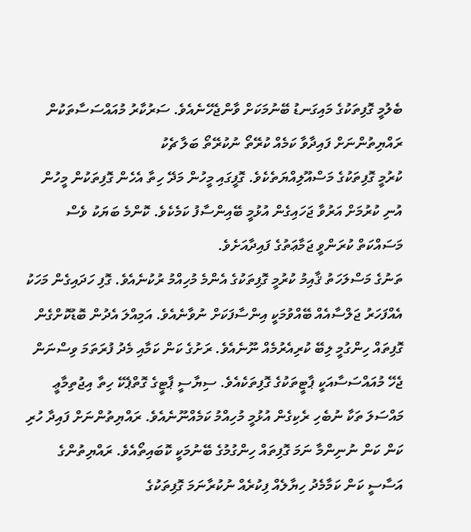ބެލުމީ ގޮފިތަކުގެ މައިގަނޑު ބޭނުމަކަށް ވާންޖެހޭނެއެވެ. ސަރުކާރު މުއައްސަސާތަކުން ރައްޔިތުންނަށް ފައިދާވާ ކަމެއް ކުރޭތޯ ނުކުރޭތޯ ބަލާ ޗެކު
ކުރުމީ ގޮފިތަކުގެ މަސްއޫލިއްޔަތެކެވެ. ގޮފީގައި މީހުން މަދޭ ހިތާ އެހެން ގޮފިތަކުން މީހުން އުނި ކުރުމަށް އަރުވާ ޖަހައިގެން އުޅުމީ ބޭއިންސާފު ކަމެކެވެ. ކޮންމެ ބަޔަކު ވެސް މަސައްކަތް ކުރަންވީ ޖަމާޢަތުގެ ފައިދާއަށެވެ.
ތަނުގެ މަސްލަހަތު ޤާއިމު ކުރުމީ ގޮފިތަކުގެ އެންމެ މުހިއްމު ރުކުނެއެވެ. ގޮފި ހަދައިގެން މަހަކު އެއްފަހަރު ޖަލްސާއެއް ބޭއްވުމަކީ އިންސާފަކަށް ނުވާނެއެވެ. އަމިއްލަ އެދުން ބޮޑުކޮށްގެން ގޮފިތައް ހިންގުމީ ލިބޭ ކުރިއެރުމެއް ނޫނެއެވެ. ރަށުގެ ކަން ކަމާއި މެދު ފުރަތަމަ ވިސްނަން ޖެހޭ މުއައްސަސާއަކީ ޕާޓީތަކުގެ ގޮފިތަކެއެވެ. ސިޔާސީ ޕާޓީގެ ގޮތްޕެކޭ ހިތާ އިޖުތިމާޢީ މައްސަލަ ތަކާ ނުބެހި ރެކިގެން އުޅުމީ މުހިއްމު ކަމެއްނޫނެއެވެ. ރައްޔިތުންނަށް ފައިދާ ހުރި ކަން ކަން ނުނިންމާ ނަމަ ގޮފިތައް ހިންގުމުގެ ބޭނުމަކީ ކޮބައިތޯއެވެ. ރައްޔިތުންގެ އަސާސީ ކަން ކަމާމެދު ހިޔާލެއް ފިކުރެއް ނުކުރާނަމަ ގޮފިތަކުގެ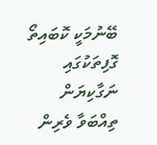ބޭނުމަކީ ކޮބައިތޯ ގޮފިތަކުގައި ނަގާކިޔަން ތިއްބަވާ ވެރިން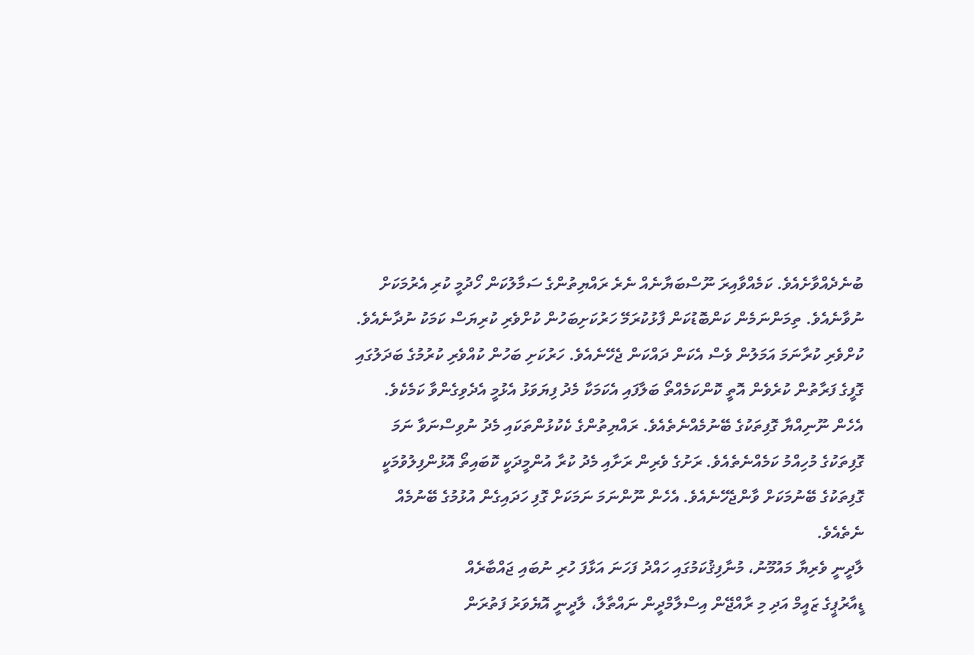ބުނެދެއްވާށެއެވެ. ކަމެއްވާއިރަ ނޫސްބަޔާނެއް ނެރެ ރައްޔިތުންގެ ސަމާލުކަން ހޯދުމީ ކުރި އެރުމަކަށް ނުވާނެއެވެ. ތިމަންނަމެން ކަންބޮޑުކަން ފާޅުކުރަމޭ ހަރުކަށިބަހުން ކުށްވެރި ކުރިޔަސް ކަމަކު ނުދާނެއެވެ. ކުށްވެރި ކުރާނަމަ އަމަލުން ވެސް އެކަން ދައްކަން ޖެހޭނެއެވެ. ހަރުކަށި ބަހުން ކުއްވެރި ކުރުމުގެ ބަދަލުގައި ގޮފީގެ ފަރާތުން ކުރެވެން އޮތީ ކޮންކަމެއްތޯ ބަލާފައި އެކަމަކާ މެދު ފިޔަވަޅު އެޅުމީ އެދެވިގެންވާ ކަމެކެވެ. އެހެން ނޫނިއްޔާ ގޮފިތަކުގެ ބޭނުމެއްނެތެއެވެ. ރައްޔިތުންގެ ކެކުޅުންތަކައި މެދު ނުވިސްނަވާ ނަމަ ގޮފިތަކުގެ މުހިއްމު ކަމެއްނެތެއެވެ. ރަށުގެ ވެރިން ރަށާއި މެދު ކުރާ އުންމީދަކީ ކޮބައިތޯ އޮޅުންފިލުވުމަކީ ގޮފިތަކުގެ ބޭނުމަކަށް ވާންޖެހޭނެއެވެ. އެހެން ނޫންނަމަ ނަމަކަށް ގޮފި ހަދައިގެން އުޅުމުގެ ބޭނުމެއް ނެތެއެވެ.
ލާދީނީ ވެރިޔާ މައުމޫނު، މުނާފިޤުކަމުގައި ހައްދު ފަހަނަ އަޅާފަ ހުރި ނުބައި ޖައްބާރެއް
ޑީއާރުޕީގެ ޒައީމް އަދި މި ރާއްޖޭން އިސްލާމްދީން ނައްތާލާ، ލާދީނީ އޮޔެވަރު ފަތުރަން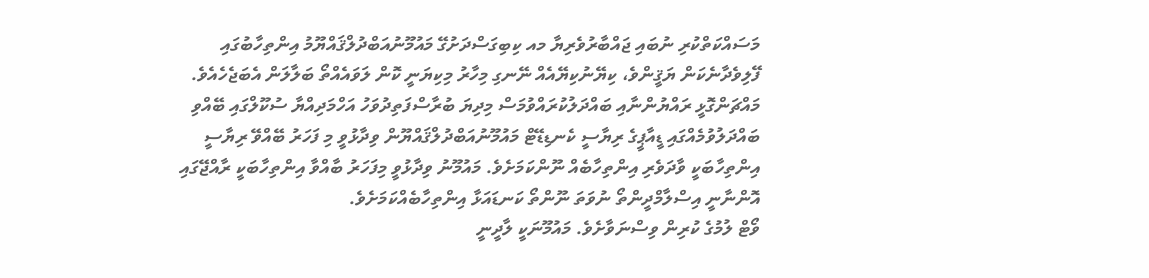މަސައްކަތްކުރި ނުބައި ޖައްބާރުވެރިޔާ މއ ކިބިގަސްދަށުގޭ މައުމޫނުއަބްދުލްޤައްޔޫމު އިންތިހާބުގައި ފޭލިވެދާނެކަން ޔަޤީންވެ، ކިޔޭނުކިޔޭއެއް ނޭނގި މިހާރު މިކިޔަނީ ކޮން ލަވައެއްތޯ ބަލާލަން އެބަޖެހެއެވެ. މައްޗަންގޮޅީ ރައްޔުންނާއި ބައްދަލުކުރައްވުމަސް މިދިޔަ ބުރާސްފަތިދުވަހު އަހްމަދިއްޔާ ސުކޫލްގައި ބޭއްވި ބައްދަލުވުމެއްގައި ޑީއާޕީގެ ރިޔާސީ ކެނޑިޑޭޓް މައުމޫނުއަބްދުލްޤައްޔޫން ވިދާޅުވީ މި ފަހަރު ބޭއްވޭ ރިޔާސީ އިންތިހާބަކީ ވާދަވެރި އިންތިހާބެއް ނޫންކަމަށެވެ. މައުމޫނު ވިދާޅުވީ މިފަހަރު ބާއްވާ އިންތިހާބަކީ ރާއްޖޭގައި އޮންނާނީ އިސްލާމްދީންތޯ ނުވަތަ ނޫންތޯ ކަނޑައަޅާ އިންތިހާބެއްކަމަށެވެ.
ވޯޓް ލުމުގެ ކުރިން ވިސްނަވާށެވެ. މައުމޫނަކީ ލާދީނީ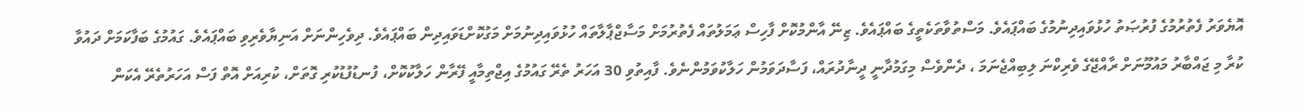އޮޔެވަރު ފެތުރުމުގެ ފުރުޞަތު ހުޅުވައިދިނުމުގެ ބައްޕައެވެ. މަސްތުވާތަކެތީގެ ބައްޕައެވެ. ޒިނޭ އާންމުކޮށް ފާހިސް ޢަމަލުތައް ފެތުރުމަށް މަސާޖްޕާލާތައް ހުޅުވައިދިނުމަށް މަގުކޮށްޑަވައިދިން ބައްޕައެވެ. ދިވެހިންނަށް އަނިޔާވެރިވި ބައްޕައެވެ. ގައުމުގެ ބަފާކަމަށް ދައުވާ ކުރާ މި ޖައްބާރު މައުމޫނަށް ރާއްޖޭގެ ވެރިކްނަ ލިބިއްޖެނަމަ ، ދެންވެސް މިގަމުދާނީ ދީނާދުރައް، ފަސާދަވަމުން ހަލާކުވަމުންނެވެ. ފާއިތުވި 30 އަހަރު ތެރޭ ގައުމުގެ އިޖްތިމާއީ ފޭރާން ހަލާކުކޮށް، ފުނޑުފުޑުކުރި ގޮތަށް، ކުރިއަށް އޮތް ފަސް އަހަރުތެރޭ އެކަން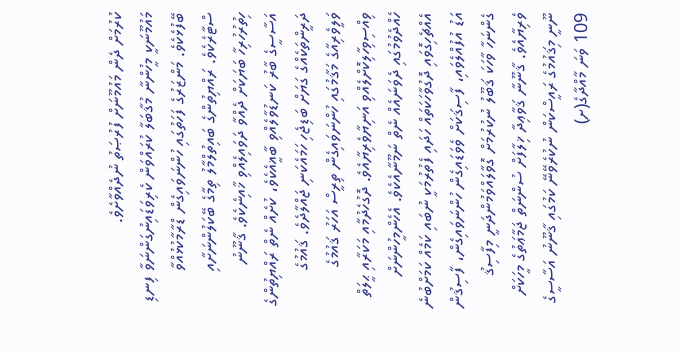ކުރުމަށް ދެން މައުމޫނަށް ފުރުޞަތު ނުދެއްވާށެވެ.
މައުމޫނަކީ މީހުންނާ މުޤާބަލާ ކުރައްވަން ކެރިވަޑައިނުގަންނަވާ ފިނޑި ބޭފުޅެކެވެ. މަންޒަރުގެ ފަހަތުގައި ހުންނަވައިގެން ޑްރާމާކުޅުއްވާ ސްޓާރެކެވެ. ރައްޔިތުންގެ ބައިތުލްމާލު ތިމާގެ ބޭކަލުންނަށާއި ހިތުރުހުރިހާ ބަޔަކަށް ދެއްވާ ދަވައިލެއްވި ޚާއިނެކެވެ. ޤާނޫނު އަސާސީގެ ބާރު ކަނޑުވާލެއްވި ބާޣީއެކެވެ، ކުށެއް ނެތް ރައްޔިތުންގެ ދަރީންތަކެއްގެ ގަޔަށް ބަޑިޖެހި ހަމައެކަނި ޖައްލާދެވެ. ޤައުމުގެ ވަލީވެރިއާގެ މަޤާމުގައި ހުންނަވައިގެން ތިރީސް އަހަރު ޤައުމުގެ ވިއްސިވިހާލިކޮށްލެއްވި އަނިޔާވެރިޔާއެވެ. ދޮގުހެދުމާއި މަކަރާއި ޙީލަތް ހެއްދެވުމުގައި ދެވަނައެއް ނެތް ނަމޫނާއެކެވެ. އެހެންމީހުންނަށް އެއްޗެހިގޮވައި ދޮގުވާހަކަތައް ހަދައި ފެތުރުމަކީ ނުބައި ކަމެއް ކަމަށްބުނެ އަޑު އުފުއްލެވައި، ފާސިޤަކަށް ވެވަޑައިގެން ހުންނަވައިގެން، ފާސިޤުން ގެންނަހާ ވާހަކަ ޤަބޫލު ނުކުރުމަށް ގޮވާލައްވަމުންދަނީ މިފާސިޤު ވެރިޔާއެވެ. ޤާނޫނާ ޤަވާޢިދާ ޚިލާފަށް ސުންނަތް ޖަމާޢަތުގެ މީހަކަށް ނޫނީ މިޤައުމުގެ ރައީސްކަން ނުކުރެވޭނޭ ކަމުގައި ޤާނޫނު އަސާސީގެ 109 ވަނަ މާއްދާގެ(ށ)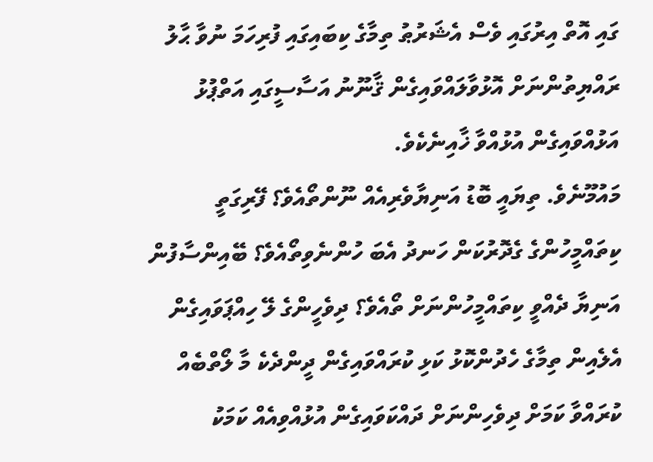ގައި އޮތް އިރުގައި ވެސް އެޝަރުޠު ތިމާގެ ކިބައިގައި ފުރިހަމަ ނުވާ ޙާލު ރައްޔިތުންނަށް އޮޅުވާލައްވައިގެން ޤާނޫނު އަސާސީގައި އަތްޕުޅު އަޅުއްވައިގެން އުޅުއްވާ ޚާއިނެކެވެ.
މައުމޫނެވެ. ތިޔައީ ބޮޑު އަނިޔާވެރިއެއް ނޫންތޯއެވެ؟ ފޭރިގަތީ ކިތައްމީހުންގެ ގެދޮރުކަން ހަނދު އެބަ ހުންނެވިތޯއެވެ؟ ބޭއިންސާފުން އަނިޔާ ދެއްވީ ކިތައްމީހުންނަށް ތޯއެވެ؟ ދިވެހީންގެ ލޭ ހިއްޕަވައިގެން އެލެއިން ތިމާގެ ހެދުންކޮޅު ކަޅި ކުރައްވައިގެން ދީންދެކެ މާ ލޯތްބެއް ކުރައްވާ ކަމަށް ދިވެހިންނަށް ދައްކަވައިގެން އުޅުއްވިއެއް ކަމަކު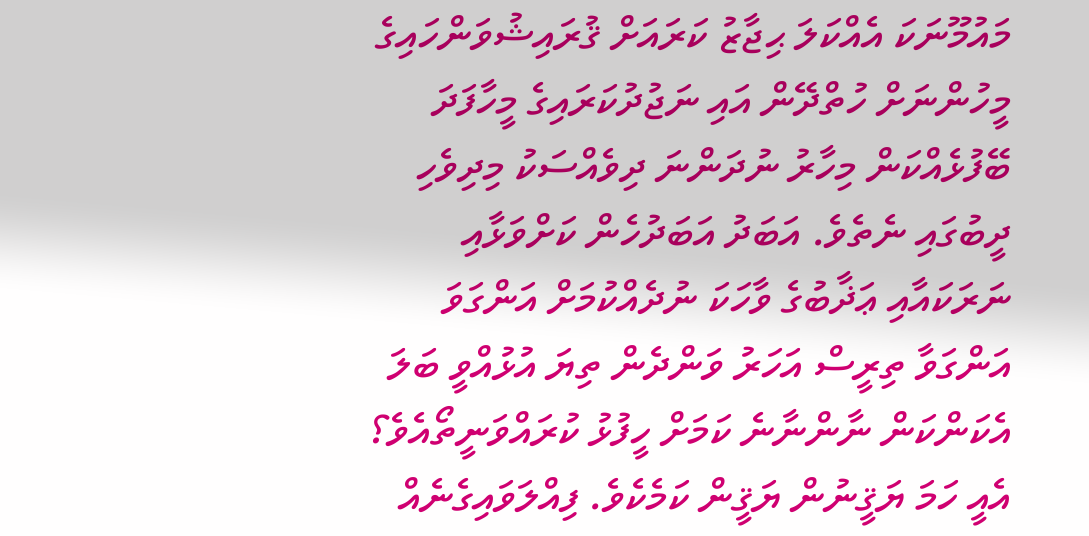މައުމޫނަކަ އެއްކަލަ ޙިޖާޒު ކަރައަށް ޤުރައިޝުވަންހައިގެ މީހުންނަށް ހުތްދޭން އައި ނަޖުދުކަރައިގެ މީހާފަދަ ބޭފުޅެއްކަން މިހާރު ނުދަންނަ ދިވެއްސަކު މިދިވެހި ދީބުގައި ނެތެވެ. އަބަދު އަބަދުހެން ކަށްވަޅާއި ނަރަކައާއި ޢަޛާބުގެ ވާހަކަ ނުދެއްކުމަށް އަންގަވަ އަންގަވާ ތިރީސް އަހަރު ވަންދެން ތިޔަ އުޅުއްވީ ބަލަ އެކަންކަން ނާންނާނެ ކަމަށް ހީފުޅު ކުރައްވަނީތޯއެވެ؟ އެއީ ހަމަ ޔަޤީނުން ޔަޤީން ކަމެކެވެ. ފިއްލަވައިގެނެއް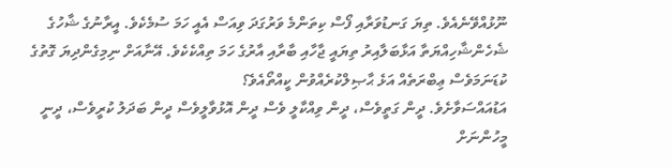ނޫޅުއްވޭނެއެވެ. ތިޔަ ގަނޑުވަރާއި ފޯސް ކިތަންމެ ވަރުގަދަ ވިއަސް އެއީ ހަމަ ސުމެކެވެ. އީރާނުގެ ޝާހުގެ ޝެހެންޝާހިއްޔަތާ އަޅާބަލާއިރު ތިޔައީ ޖާހާއި ބާރާއި އާރުގެ ހަމަ ތިއްކެކެވެ. އޭނާއަށް ނިމިގެންދިޔަ ގޮތުގެ ކުޑަނަމަވެސް ޢިބްރަތެއް އަޅެ ޙާޞިލްކުރެއްވުން ކީއްތޯއެވެ؟
އަޑުއައްސަވާށެވެ. ދީން ގަތީވެސް، ދީން ވިއްކާލީ ވެސް ދީން އޮޅުވާލީވެސް ދީން ބަދަލު ކުރީވެސް، ދީނީ މީހުންނަށް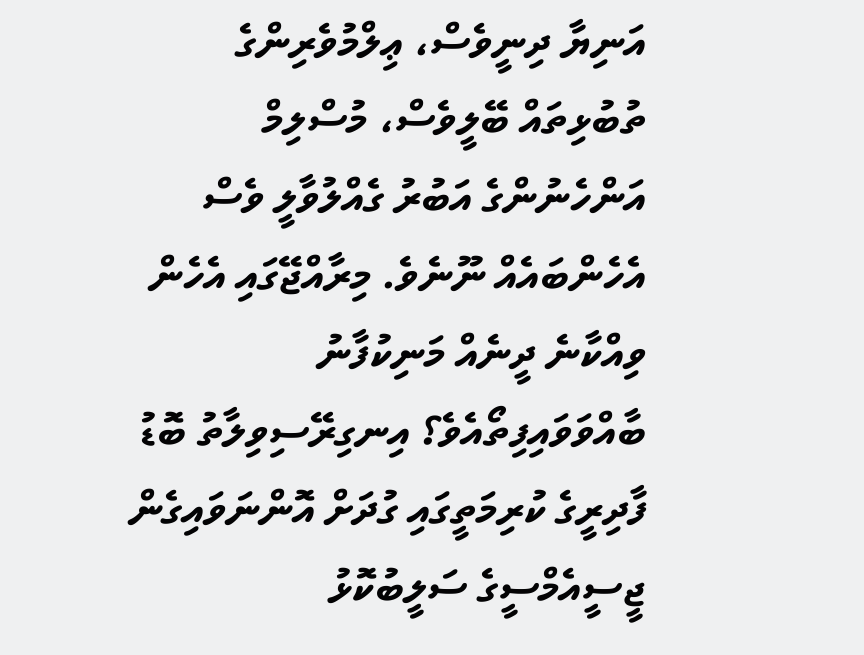އަނިޔާ ދިނީވެސް، ޢިލްމުވެރިންގެ ތުބުޅިތައް ބޭލީވެސް، މުސްލިމް އަންހެނުންގެ އަބުރު ގެއްލުވާލީ ވެސް އެހެންބައެއް ނޫނެވެ. މިރާއްޖޭގައި އެހެން ވިއްކާނެ ދީނެއް މަނިކުފާނު ބާއްވަވައިފިތޯއެވެ؟ އިނގިރޭސިވިލާތު ބޮޑު ފާދިރީގެ ކުރިމަތީގައި ގުދަށް އޮންނަވައިގެން ޖީސީއެމްސީގެ ސަލީބުކޮޅު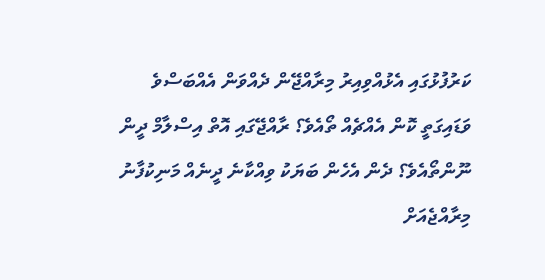ކަރުފުޅުގައި އެޅުއްވިއިރު މިރާއްޖޭން ދެއްވަން އެއްބަސްވެ ވަޑައިގަތީ ކޮން އެއްޗެއް ތޯއެވެ؟ ރާއްޖޭގައި އޮތް އިސްލާމް ދީން ނޫންތޯއެވެ؟ ދެން އެހެން ބަޔަކު ވިއްކާނެ ދީނެއް މަނިކުފާނު މިރާއްޖެއަށް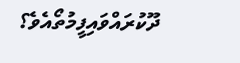ދޫކުރައްވައިފީމުތޯއެވެ؟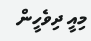މިއީ ދިވެހީން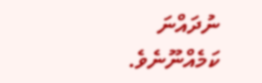ނުދައްނަ ކަމެއްނޫނެވެ.